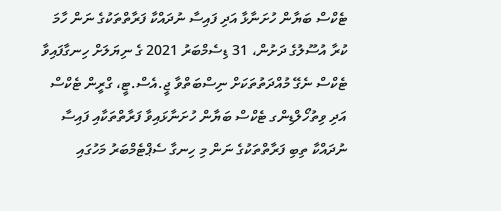ޓެކްސް ބަޔާން ހުށަނާޅާ އަދި ފައިސާ ނުދައްކާ ފަރާތްތަކުގެ ނަން ހާމަ ކުރާ އުސޫލުގެ ދަށުން، 31 ޑިސެމްބަރު 2021 ގެ ނިޔަލަށް ހިނގާފައިވާ ޓެކްސް ނެގޭ މުއްދަތުތަކަށް ނިސްބަތްވާ ޖީ.އެސް.ޓީ، ގްރީން ޓެކްސް އަދި ވިތުހޯލްޑިންގ ޓެކްސް ބަޔާން ހުށަނާޅައިވާ ފަރާތްތަކާއި ފައިސާ ނުދައްކާ ތިބި ފަރާތްތަކުގެ ނަން މި ހިނގާ ސެޕްޓެމްބަރު މަހުގައި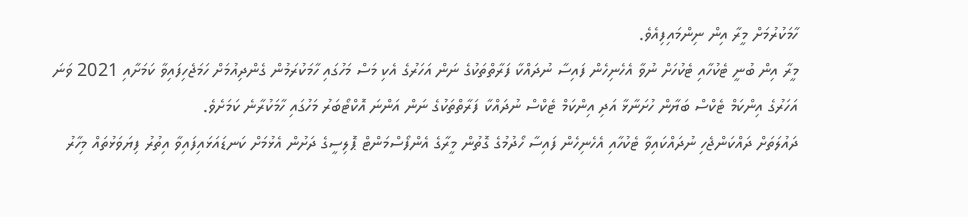ހާމަކުރުމަށް މީރާ އިން ނިންމައިފިއެވެ.
މީރާ އިން ބުނީ ޓެކުހާއި ޓެކުހަށް ނުވާ އެހެނިހެން ފައިސާ ނުދައްކާ ފަރާތްތަކުގެ ނަން އަހަރުގެ އެކި މަސް މަހުގައި ހާމަކުރަމުން ގެންދިއުމަށް ހަމަޖެހިފައިވާ ކަމަށާއި 2021 ވަނަ އަހަރުގެ އިންކަމް ޓެކްސް ބަޔާން ހުށަނާޅާ އަދި އިންކަމް ޓެކްސް ނުދައްކާ ފަރާތްތަކުގެ ނަން އަންނަ އޮކްޓޯބަރު މަހުގައި ހާމަކުރާނެ ކަމަށެވެ.
ދައުލަތަށް ދައްކަންޖެހި ނުދައްކައިވާ ޓެކުހާއި އެހެނިހެން ފައިސާ ހޯދުމުގެ ގޮތުން މީރާގެ އެންފޯސްމަންޓް ޕޮލިސީގެ ދަށުން އެޅުމަށް ކަނޑައަޅައިފައިވާ އިތުރު ފިޔަވަޅުތައް މިހާރު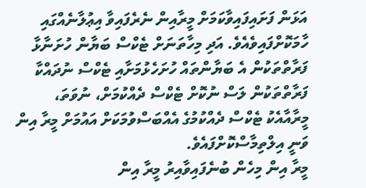އަޅަން ފަށައިފައިވާކަމަށް މީރާއިން ނެރެފައިވާ އިޢުލާނެއްގައި ހާމަކޮށްފައިވެއެވެ. އަދި މިހާތަނަށް ޓެކްސް ބަޔާން ހުށަނާޅާ ފަރާތްތަކުން އެ ބަޔާންތައް ހުށަހެޅުމަށާއި ޓެކްސް ނުދައްކާ ފަރާތްތަކުން ލަސް ނުކޮށް ޓެކްސް ދެއްކުމަށް، ނުވަތަ، މީރާއާއެކު ޓެކްސް ދެއްކުމުގެ އެއްބަސްވުމަކަށް އައުމަށް މީރާ އިން ވަނީ އިލްތިމާސްކޮށްފައެވެ.
މީރާ އިން މިހެން ބުނެފައިވާއިރު މީރާ އިން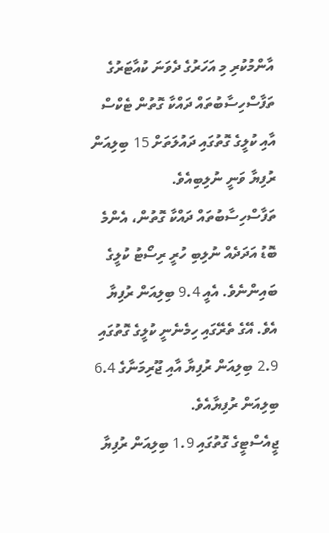އާންމުކުރި މި އަހަރުގެ ދެވަނަ ކުއާޓަރުގެ ތަފާސްހިސާބުތައް ދައްކާ ގޮތުން ޓެކްސް އާއި ކުލީގެ ގޮތުގައި ދައުލަތަށް 15 ބިލިއަން ރުފިޔާ ވަނީ ނުލިބިއެވެ. ތަފާސްހިސާބުތައް ދައްކާ ގޮތުން، އެންމެ ބޮޑު އަދަދެއް ނުލިބި ހުރީ ރިސޯޓު ކުލީގެ ބައިންނެވެ. އެއީ 9.4 ބިލިއަން ރުފިޔާ އެވެ. އޭގެ ތެރޭގައި ހިމެނެނީ ކުލީގެ ގޮތުގައި 2.9 ބިލިއަން ރުފިޔާ އާއި ޖޫރިމަނާގެ 6.4 ބިލިއަން ރުފިޔާއެވެ.
ޖީއެސްޓީގެ ގޮތުގައި 1.9 ބިލިއަން ރުފިޔާ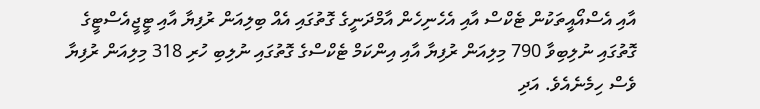އާއި އެސްއޯއީތަކުން ޓެކްސް އާއި އެހެނިހެން އާމްދަނީގެ ގޮތުގައި އެއް ބިލިއަން ރުފިޔާ އާއި ޓީޖީއެސްޓީގެ ގޮތުގައި ނުލިބިވާ 790 މިލިއަން ރުފިޔާ އާއި އިންކަމް ޓެކްސްގެ ގޮތުގައި ނުލިބި ހުރި 318 މިލިއަން ރުފިޔާ ވެސް ހިމެނެއެވެ. އަދި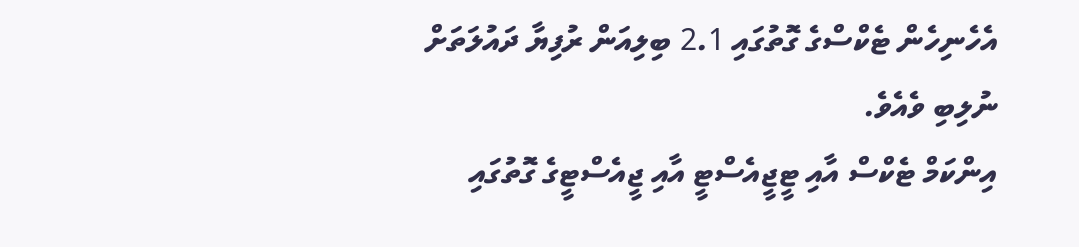އެހެނިހެން ޓެކްސްގެ ގޮތުގައި 2.1 ބިލިއަން ރުފިޔާ ދައުލަތަށް ނުލިބި ވެއެވެ.
އިންކަމް ޓެކްސް އާއި ޓީޖީއެސްޓީ އާއި ޖީއެސްޓީގެ ގޮތުގައި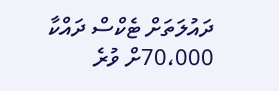ދައުލަތަށް ޓެކްސް ދައްކާ 70،000ށް ވުރެ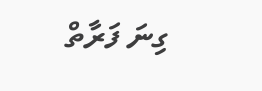ގިނަ ފަރާތް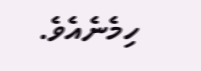ހިމެނެއެވެ.